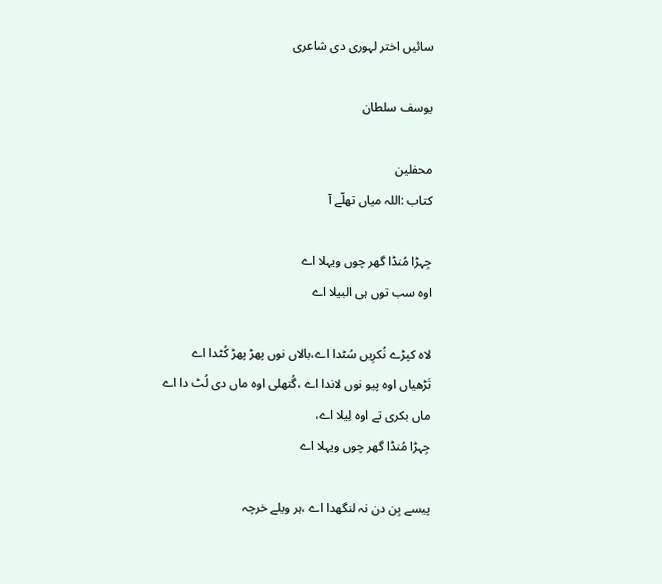سائیں اختر لہوری دی شاعری

یوسف سلطان

محفلین
کتاب :اللہ میاں تھلّے آ

جِہڑا مُنڈا گھر چوں ویہلا اے
اوہ سب توں ہی البیلا اے

لاہ کپڑے نُکرِیں سُٹدا اے،بالاں نوں پھڑ پھڑ کُٹدا اے
تَڑھیاں اوہ پیو نوں لاندا اے ،گُتھلی اوہ ماں دی لُٹ دا اے
ماں بکری تے اوہ لِیلا اے،
جِہڑا مُنڈا گھر چوں ویہلا اے

پیسے بِن دن نہ لنگھدا اے ،ہر ویلے خرچہ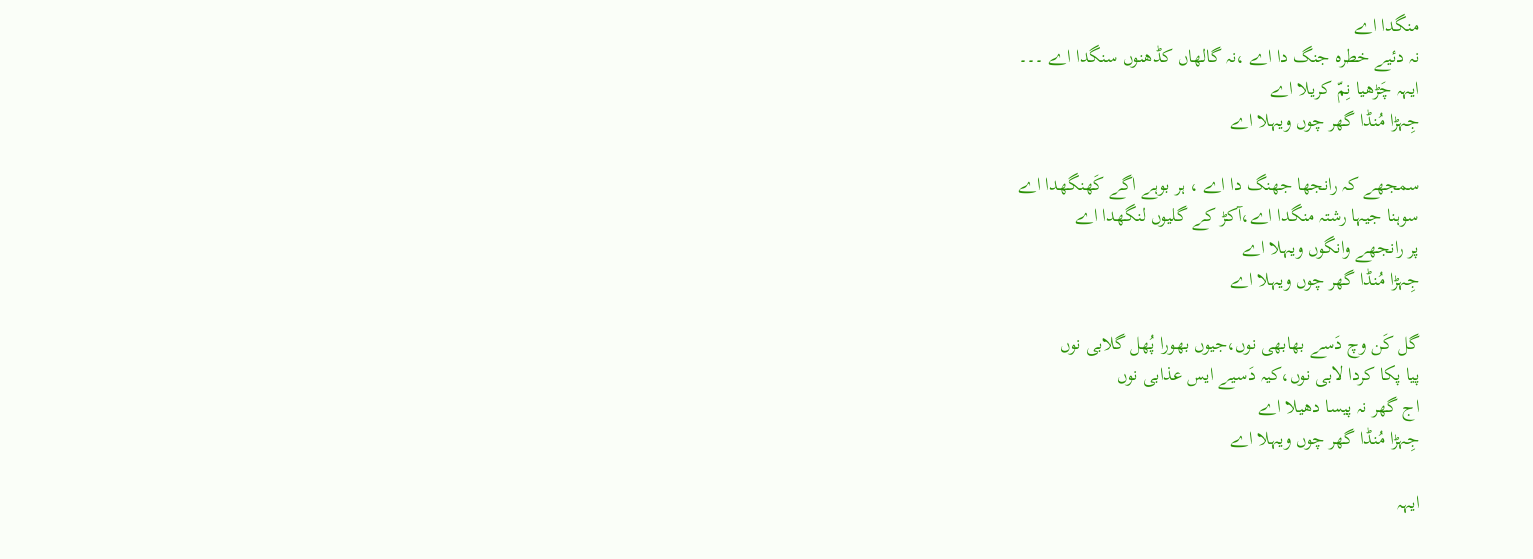منگدا اے
نہ دئیے خطرہ جنگ دا اے ،نہ گالھاں کڈھنوں سنگدا اے ۔۔۔
ایہہ چَڑھیا نِمّ کریلا اے
جِہڑا مُنڈا گھر چوں ویہلا اے

سمجھے کہ رانجھا جھنگ دا اے ، ہر بوہے اگے کَھنگھدا اے
سوہنا جیہا رشتہ منگدا اے،آکڑ کے گلیوں لنگھدا اے
پر رانجھے وانگوں ویہلا اے
جِہڑا مُنڈا گھر چوں ویہلا اے

گل کَن وچ دَسے بھابھی نوں،جیوں بھورا پُھل گلابی نوں
پیا پکا کردا لابی نوں،کیہ دَسیے ایس عذابی نوں
اج گھر نہ پیسا دھیلا اے
جِہڑا مُنڈا گھر چوں ویہلا اے

ایہہ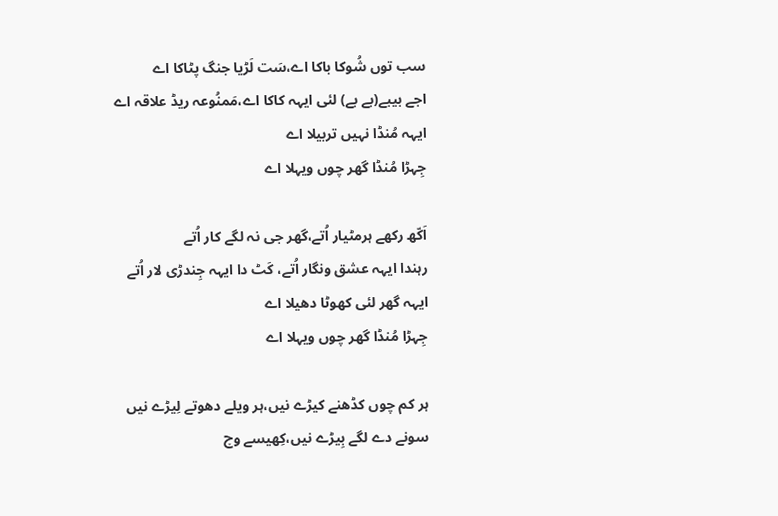سب توں شُوکا باکا اے،سَت لَڑیا جنگ پٹاکا اے
اجے بیبے(بے بے) لئی ایہہ کاکا اے،مَمنُوعہ ریڈ علاقہ اے
ایہہ مُنڈا نہیں تربیلا اے
جِہڑا مُنڈا گھر چوں ویہلا اے

اَکّھ رکھے ہرمٹیار اُتے،گھر جی نہ لگے کار اُتے
رہندا ایہہ عشق ونگار اُتے، کَٹ دا ایہہ جِندڑی لار اُتے
ایہہ گھر لئی کھوٹا دھیلا اے
جِہڑا مُنڈا گھر چوں ویہلا اے

ہر کم چوں کڈھنے کیڑے نیں،ہر ویلے دھوتے لِیڑے نیں
سونے دے لگے بِیڑے نیں،کِھیسے وچ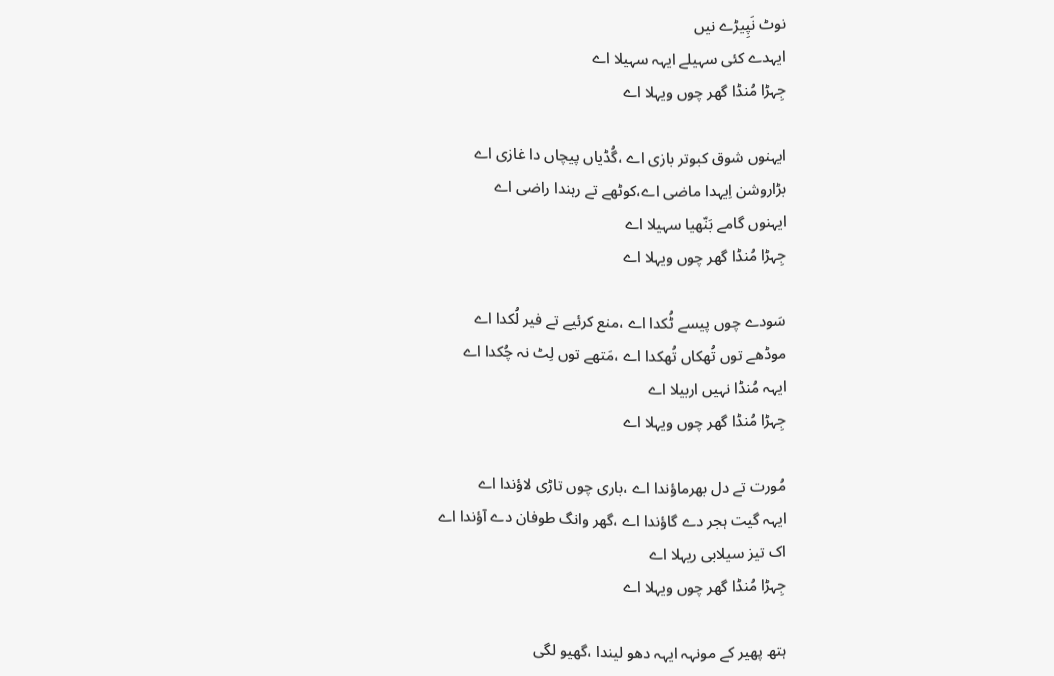نوٹ نَپِیڑے نیں
ایہدے کئی سہیلے ایہہ سہیلا اے
جِہڑا مُنڈا گھر چوں ویہلا اے

ایہنوں شوق کبوتر بازی اے ،گُڈیاں پیچاں دا غازی اے
بڑاروشن اِیہدا ماضی اے،کوٹھے تے رہندا راضی اے
ایہنوں گامے بَنّھیا سہیلا اے
جِہڑا مُنڈا گھر چوں ویہلا اے

سَودے چوں پیسے ٹُکدا اے ،منع کرئیے تے فیر لُکدا اے
موڈھے توں تُھکاں تُھکدا اے ،مَتھے توں لِٹ نہ چُکدا اے
ایہہ مُنڈا نہیں اربیلا اے
جِہڑا مُنڈا گھر چوں ویہلا اے

مُورت تے دل بھرماؤندا اے ،باری چوں تاڑی لاؤندا اے
ایہہ گیت ہجر دے گاؤندا اے ،گھر وانگ طوفان دے آؤندا اے
اک تیز سیلابی ریہلا اے
جِہڑا مُنڈا گھر چوں ویہلا اے

ہتھ پھیر کے مونہہ ایہہ دھو لیندا ،گھیو لگی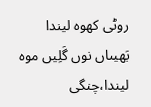روٹی کھوہ لیندا
بَھیںاں نوں گَلِیں موہ لیندا،چنگی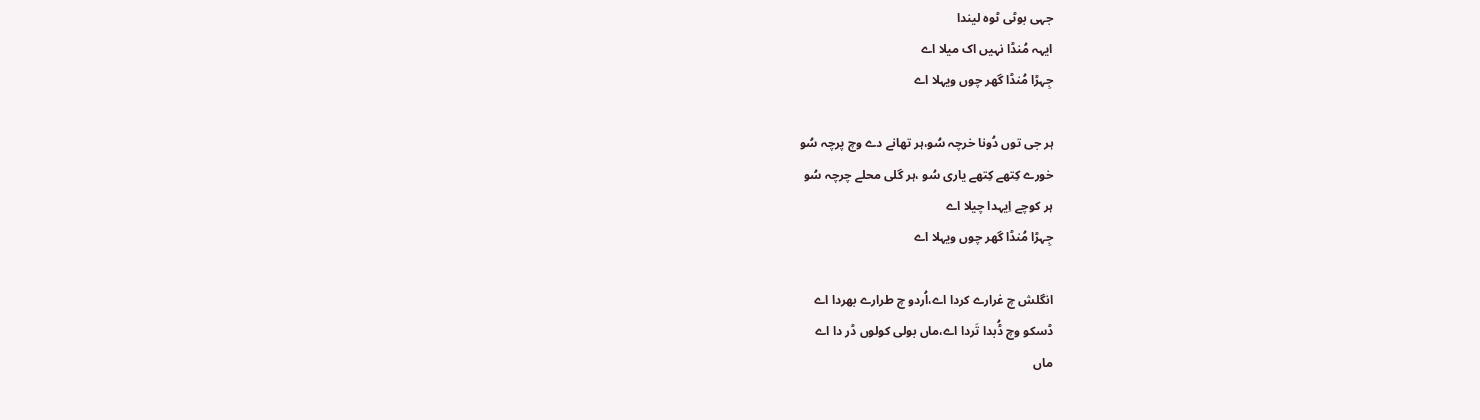جہی بوٹی ٹوہ لیندا
ایہہ مُنڈا نہیں اک میلا اے
جِہڑا مُنڈا گھر چوں ویہلا اے

ہر جی توں دُونا خرچہ سُو،ہر تھانے دے وچ پرچہ سُو
خورے کِتھے کِتھے یاری سُو ،ہر گلی محلے چرچہ سُو
ہر کوچے اِیہدا چیلا اے
جِہڑا مُنڈا گھر چوں ویہلا اے

انگلش چ غرارے کردا اے،اُردو چ طرارے بھردا اے
ڈسکو وچ ڈُبدا تَردا اے،ماں بولی کولوں ڈر دا اے
ماں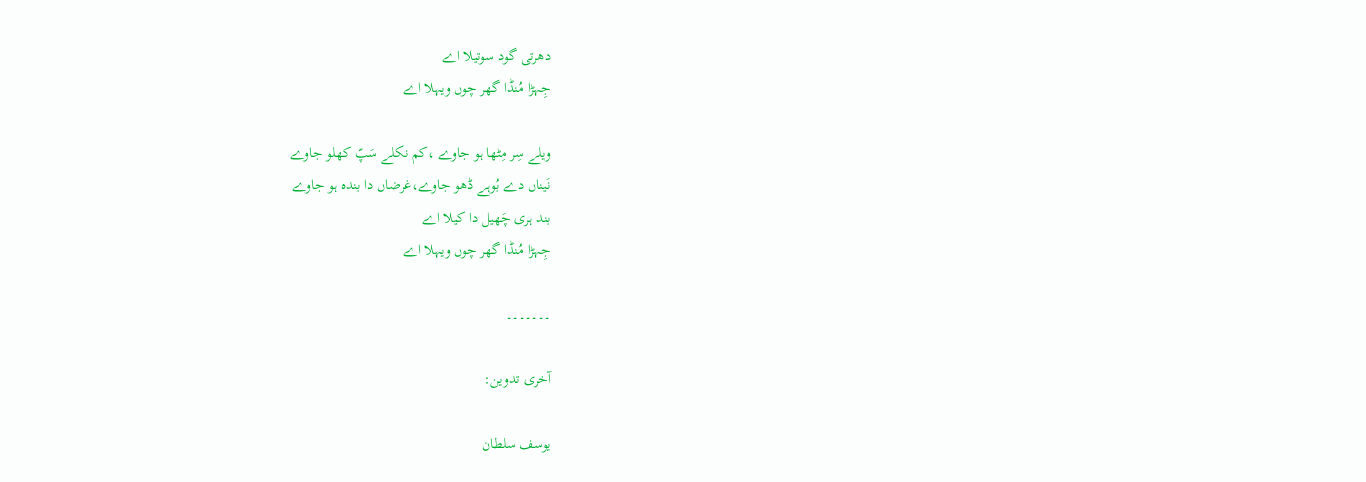دھرتی گود سوتیلا اے
جِہڑا مُنڈا گھر چوں ویہلا اے

ویلے سِر مِٹھا ہو جاوے ،کم نکلے سَپّ کھلو جاوے
نَیناں دے بُوہے ڈھو جاوے،غرضاں دا بندہ ہو جاوے
بند ہری چَھیل دا کیلا اے
جِہڑا مُنڈا گھر چوں ویہلا اے

۔۔۔۔۔۔۔

آخری تدوین:

یوسف سلطان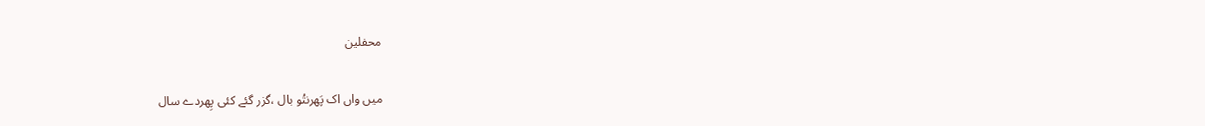محفلین

میں واں اک پَھرنتُو بال ،گزر گئے کئی پِھردے سال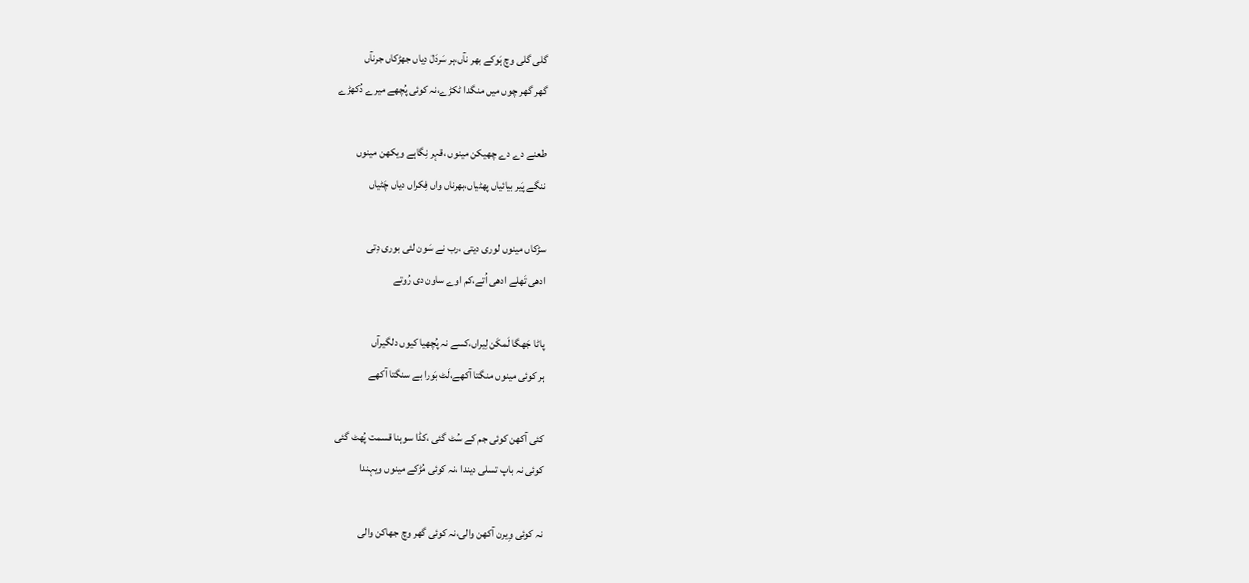گلی گلی وچ ہَوکے بھر نآں،ہر سَردَلٰ دِیاں جھڑکاں جرنآں
گھر گھر چوں میں منگدا ٹکڑے،نہ کوئی پُچھے میرے دُکھڑے

طعنے دے دے چھیکن مینوں ،قہر نِگاہے ویکھن مینوں
ننگے پَیر بیائیاں پھٹیاں،بھرناں واں فِکراں دیاں چَٹیاں

سڑکاں مینوں لوری دیتی ،رب نے سَون لئی بوری دِتی
ادھی تَھلے ادھی اُتے،کم اوے ساون دی رُوتے

پاٹا جَھگا لَمکَن لِیراں،کسے نہ پُچھیا کیوں دلگیرآں
ہر کوئی مینوں منگتا آکھے،لَٹ بَورا بے سنگتا آکھے

کئی آکھن کوئی جم کے سُٹ گئی ،کڈا سوہنا قسمت پُھٹ گئی
کوئی نہ باپ تسلی دیندا ،نہ کوئی مُڑکے مینوں ویہندا

نہ کوئی وِیرن آکھن والی،نہ کوئی گھر وچ جھاکن والی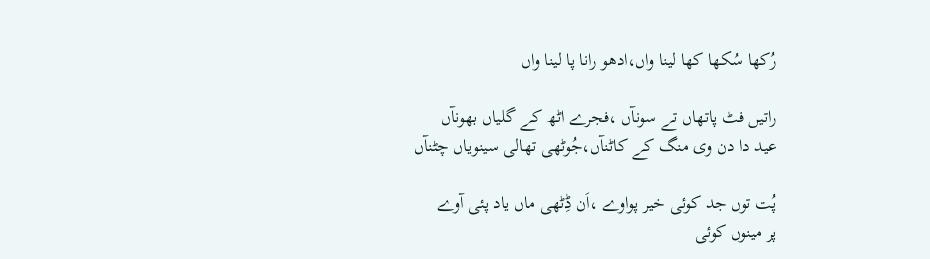رُکھا سُکھا کھا لینا واں،ادھو رانا پا لینا واں

راتیں فٹ پاتھاں تے سونآں ،فجرے اٹھ کے گلیاں بھونآں
عید دا دن وی منگ کے کاٹنآں،جُوٹھی تھالی سینویاں چٹنآں

پُت توں جد کوئی خیر پواوے ،اَن ڈِٹھی ماں یاد پئی آوے
پر مینوں کوئی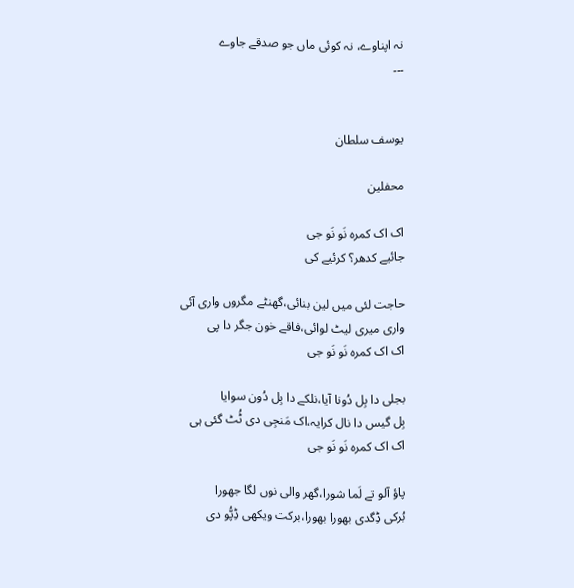نہ اپناوے، نہ کوئی ماں جو صدقے جاوے
۔۔۔


یوسف سلطان

محفلین

اک اک کمرہ نَو نَو جی
جائیے کدھر؟ کرئیے کی

حاجت لئی میں لین بنائی،گھنٹے مگروں واری آئی
واری میری لیٹ لوائی،فاقے خون جگر دا پی
اک اک کمرہ نَو نَو جی

بجلی دا بِل دُونا آیا،نلکے دا بِل دُون سوایا
بِل گیس دا نال کرایہ،اک مَنجِی دی ٹُٹ گئی ہی
اک اک کمرہ نَو نَو جی

پاؤ آلو تے لَما شورا،گھر والی نوں لگا جھورا
بُرکی ڈِگدی بھورا بھورا،برکت ویکھی ڈِپُّو دی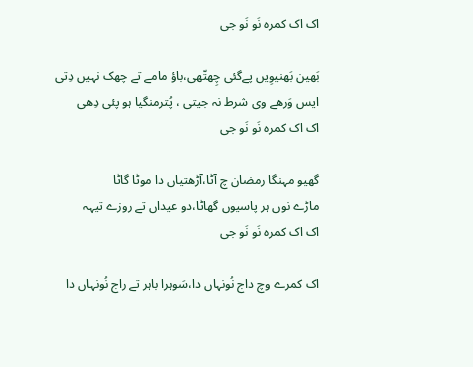اک اک کمرہ نَو نَو جی

بَھین بَھنیوِیں پےگئی چِھتّھی،باؤ مامے تے چھک نہیں دِتی
ایس وَرھے وی شرط نہ جیتی ، پُترمنگیا ہو پئی دِھی
اک اک کمرہ نَو نَو جی

گھیو مہنگا رمضان چ آٹا،آڑھتیاں دا موٹا گاٹا
ماڑے نوں ہر پاسیوں گھاٹا،دو عیداں تے روزے تیہہ
اک اک کمرہ نَو نَو جی

اک کمرے وچ داج نُونہاں دا،سَوہرا باہر تے راج نُونہاں دا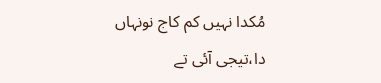مُکدا نہیں کم کاج نونہاں دا،تیجی آئی تے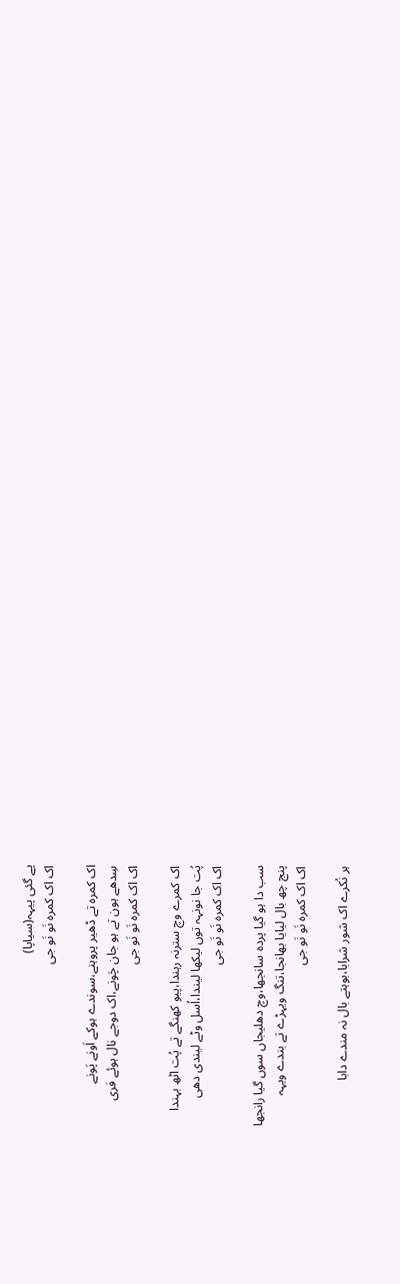پے گئی پیہہ(سیاپا)
اک اک کمرہ نَو نَو جی

اک کمرہ تے ڈھیر پروہنے،سوندے ہوکے اَونے پَونے
سِدھے ہون تے ہو جان چَونے،اک دوجے نال ہوئے فری
اک اک کمرہ نَو نَو جی

اک کمرے وچ سترنہ رہندا،پیو کھنگے تے پُت اٹھ بہندا
پُت جا نونہہ توں لیکھا لیندا،اُسل وٹے لیندی دھی
اک اک کمرہ نَو نَو جی

سب دا ہو گیا پردہ سانجھا،وچ دھلیجاں سوں گیا رانجھا
پنج چھ بال لیایا بھانجا،تنگ ویہڑے تے بندے ویہہ
اک اک کمرہ نَو نَو جی

ہر نُکرے اک شور شرابا،بوہتے بال نہ مندے دابا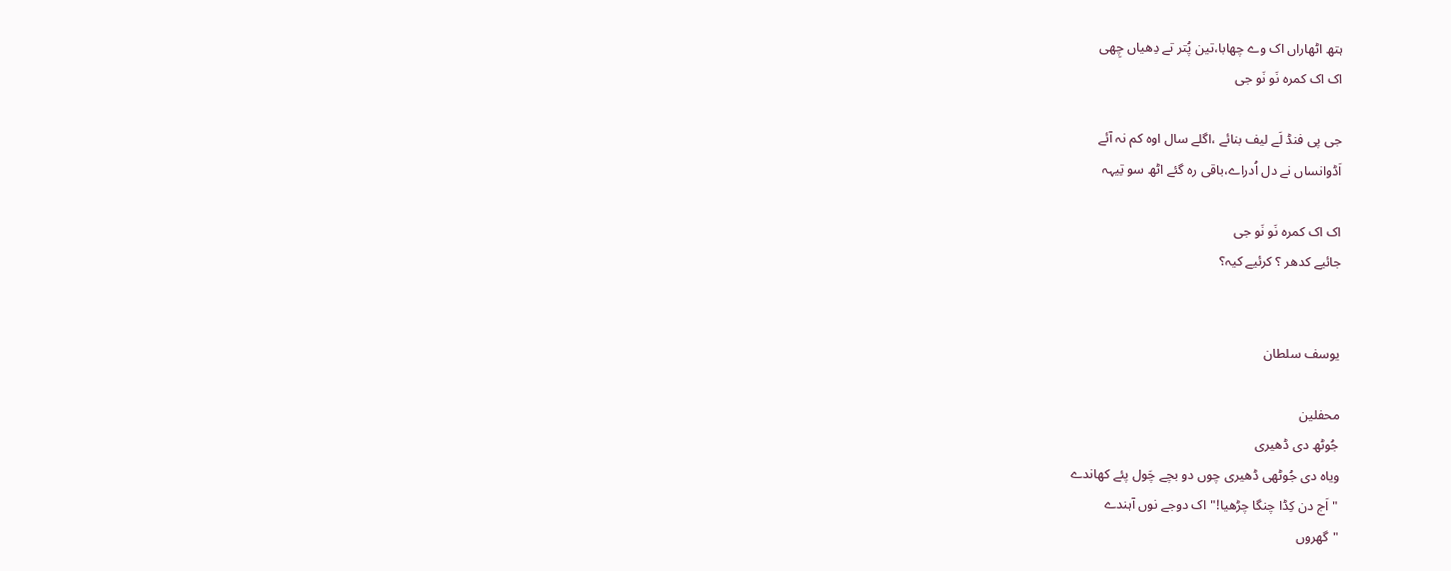ہتھ اٹھاراں اک وے چھابا،تین پُتر تے دِھیاں چِھی
اک اک کمرہ نَو نَو جی

جی پی فنڈ لَے لیف بنائے ،اگلے سال اوہ کم نہ آئے
اَڈوانساں نے دل اُدراے،باقی رہ گئے اٹھ سو تِیہہ

اک اک کمرہ نَو نَو جی
جائیے کدھر ؟ کرئیے کیہ؟


یوسف سلطان

محفلین
جُوٹھ دی ڈھیری
ویاہ دی جُوٹھی ڈھیری چوں دو بچے چَول پئے کھاندے
"اَج دن کِڈا چنگا چڑھیا!"اک دوجے نوں آہندے
"گھروں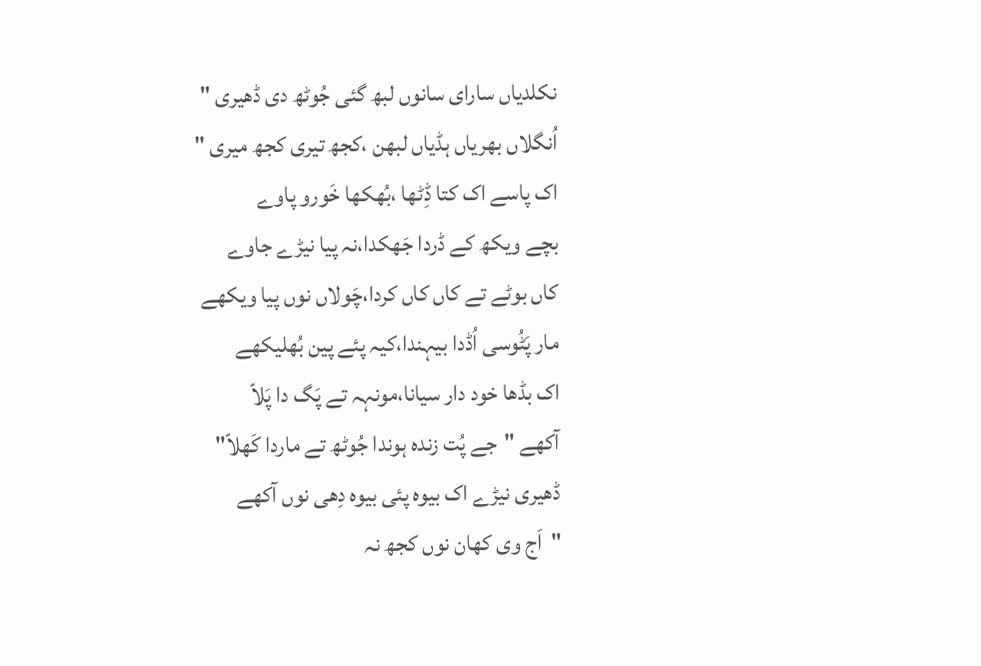نکلدیاں سارای سانوں لبھ گئی جُوٹھ دی ڈھیری "
اُنگلاں بھریاں ہڈیاں لبھن ،کجھ تیری کجھ میری "
اک پاسے اک کتا ڈِٹھا ،بُھکھا خَورو پاوے
بچے ویکھ کے ڈردا جَھکدا،نہ پیا نیڑے جاوے
کاں بوٹے تے کاں کاں کردا،چَولاں نوں پیا ویکھے
مار پَٹُوسی اُڈدا بیہندا،کیہ پئے پین بُھلیکھے
اک بڈھا خود دار سیانا،مونہہ تے پَگ دا پَلاّ
آکھے "جے پُت زندہ ہوندا جُوٹھ تے ماردا کَھلاّ"
ڈھیری نیڑے اک بیوہ پئی بیوہ دِھی نوں آکھے
"اَج وی کھان نوں کجھ نہ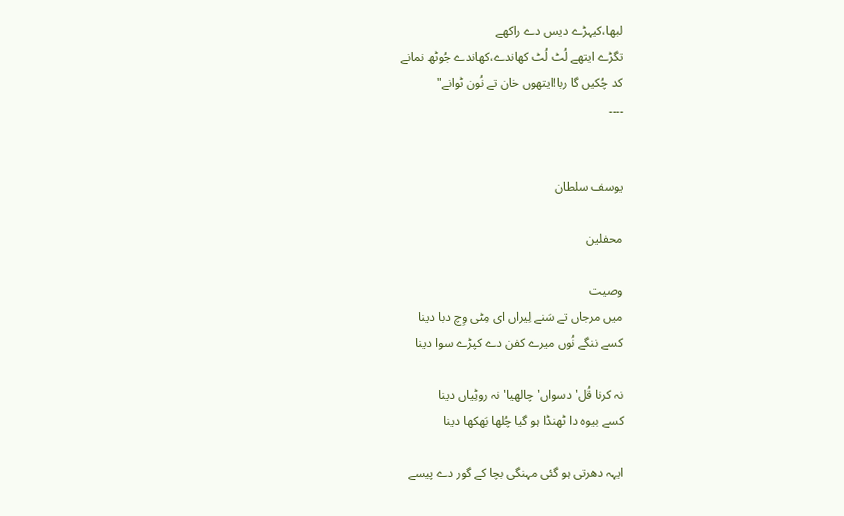لبھا،کیہڑے دیس دے راکھے
تگڑے ایتهے لُٹ لُٹ کھاندے،کھاندے جُوٹھ نمانے
کد چُکیں گا ربا!ایتھوں خان تے نُون ٹوانے"
۔۔۔۔


یوسف سلطان

محفلین

وصیت
میں مرجاں تے سَنے لِیراں ای مِٹی وِچ دبا دینا
کسے ننگے نُوں میرے کفن دے کپڑے سوا دینا

نہ کرنا قُل' دسواں' چالھیا' نہ روٹِیاں دینا
کسے بیوہ دا ٹھنڈا ہو گیا چُلھا بَھکھا دینا

ایہہ دھرتی ہو گئی مہنگی بچا کے گور دے پیسے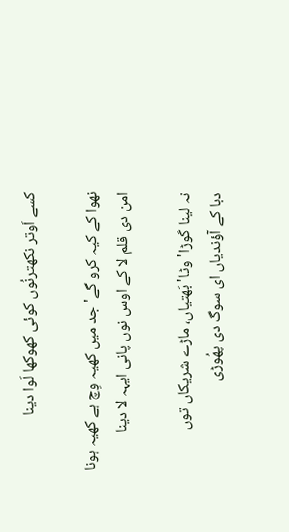کسے اَوتر نکھترنُوں کوئی کھوکھا لَوا دینا

نھوا کے کیہ کرو گے' جد میں کھیہ وِچ ہے کھیہ ہونا
امن دی قلم لا کے اوس نوں پانی ایہہ لا دینا

نہ لینا کَوڑا' وٹا' بَھتیاں، ماڑے شریکاں توں
دبا کے آؤندیاں ای سوگ دی پھُوڑی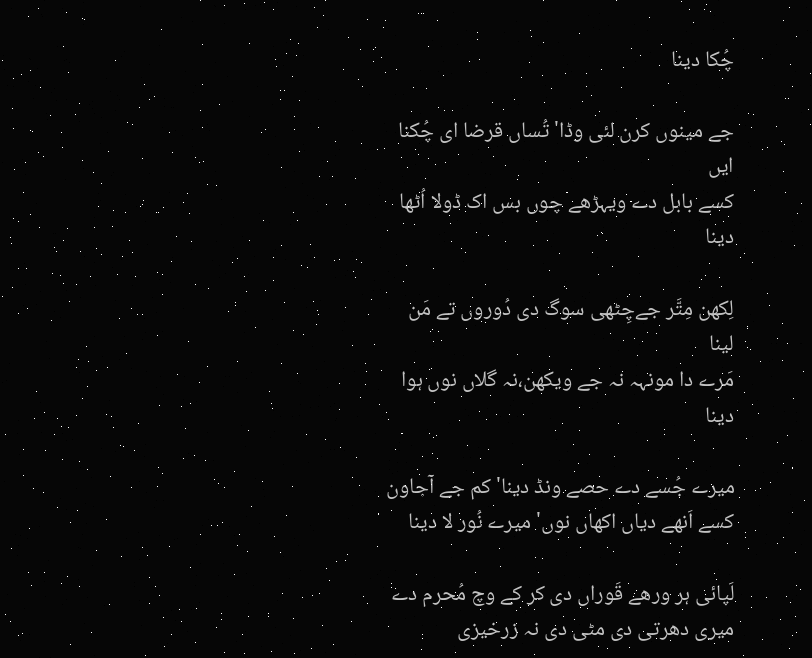چُکا دینا

جے مینوں کرن لئی وڈا' تُساں قرضا ای چُکنا ایں
کسے بابل دے ویہڑھے چوں بس اک ڈولا اُٹھا دینا

لِکھن مِتَّر جےچِٹھی سوگ دی دُوروں تے مَن لینا
مَرے دا مونہہ نہ جے ویکھن،نہ گلاں نوں ہوا دینا

میرے جُسے دے حصے ونڈ دینا' کم جے آجاون
کسے اَنھے دیاں اکھاں نوں' میرے نُور لا دینا

لَپائی ہر ورھے قَوراں دی کر کے وچ مُحرم دے
میری دھرتی دی مٹی دی نہ زرخیزی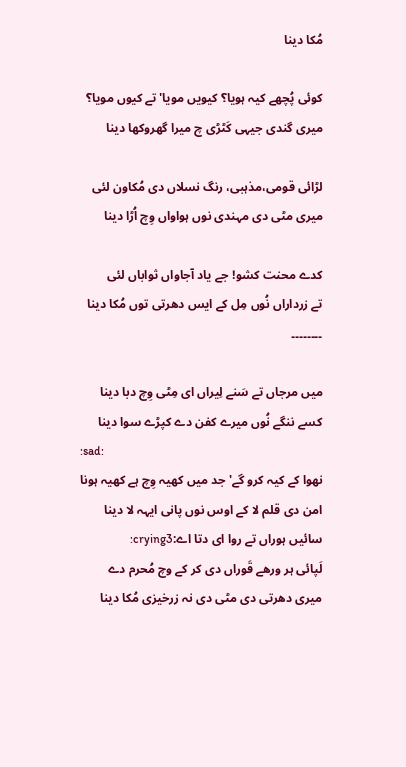مُکا دینا

کوئی پُچھے کیہ ہویا؟ کیویں مویا' تے کیوں مویا؟
میری گندی جیہی کَٹڑی چ میرا گھروکھا دینا

لڑائی قومی،مذہبی، رنگ نسلاں دی مُکاون لئی
میری مٹی دی مہندی نوں ہواواں وِچ اُڑا دینا

کدے محنت کشو! جے یاد آجاواں ثواباں لئی
تے زرداراں نُوں مِل کے ایس دھرتی توں مُکا دینا
۔۔۔۔۔۔۔۔

میں مرجاں تے سَنے لِیراں ای مِٹی وِچ دبا دینا
کسے ننگے نُوں میرے کفن دے کپڑے سوا دینا
:sad:
نھوا کے کیہ کرو گے' جد میں کھیہ وِچ ہے کھیہ ہونا
امن دی قلم لا کے اوس نوں پانی ایہہ لا دینا
سائیں ہوراں تے روا ای دتا اے:crying3:
لَپائی ہر ورھے قَوراں دی کر کے وچ مُحرم دے
میری دھرتی دی مٹی دی نہ زرخیزی مُکا دینا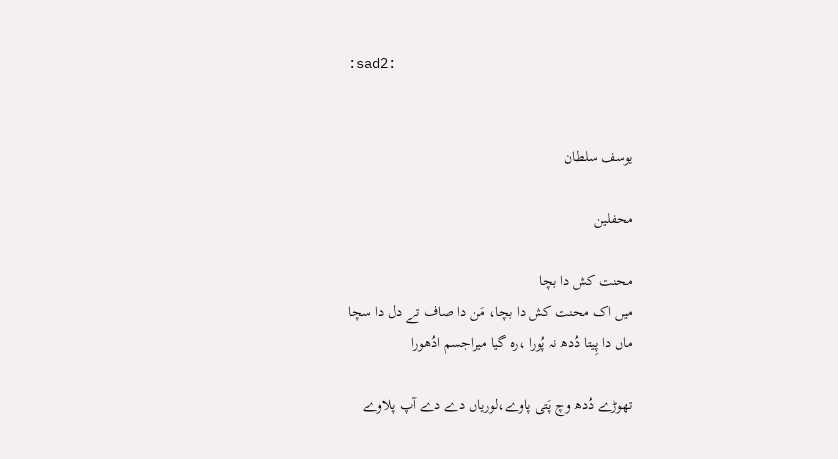:sad2:


یوسف سلطان

محفلین

محنت کش دا بچا
میں اک محنت کش دا بچا، مَن دا صاف تے دل دا سچا
ماں دا پِیتا دُدھ نہ پُورا ،رہ گیا میراجسم ادُھورا

تھوڑے دُدھ وچ پَتی پاوے،لوریاں دے دے آپ پلاوے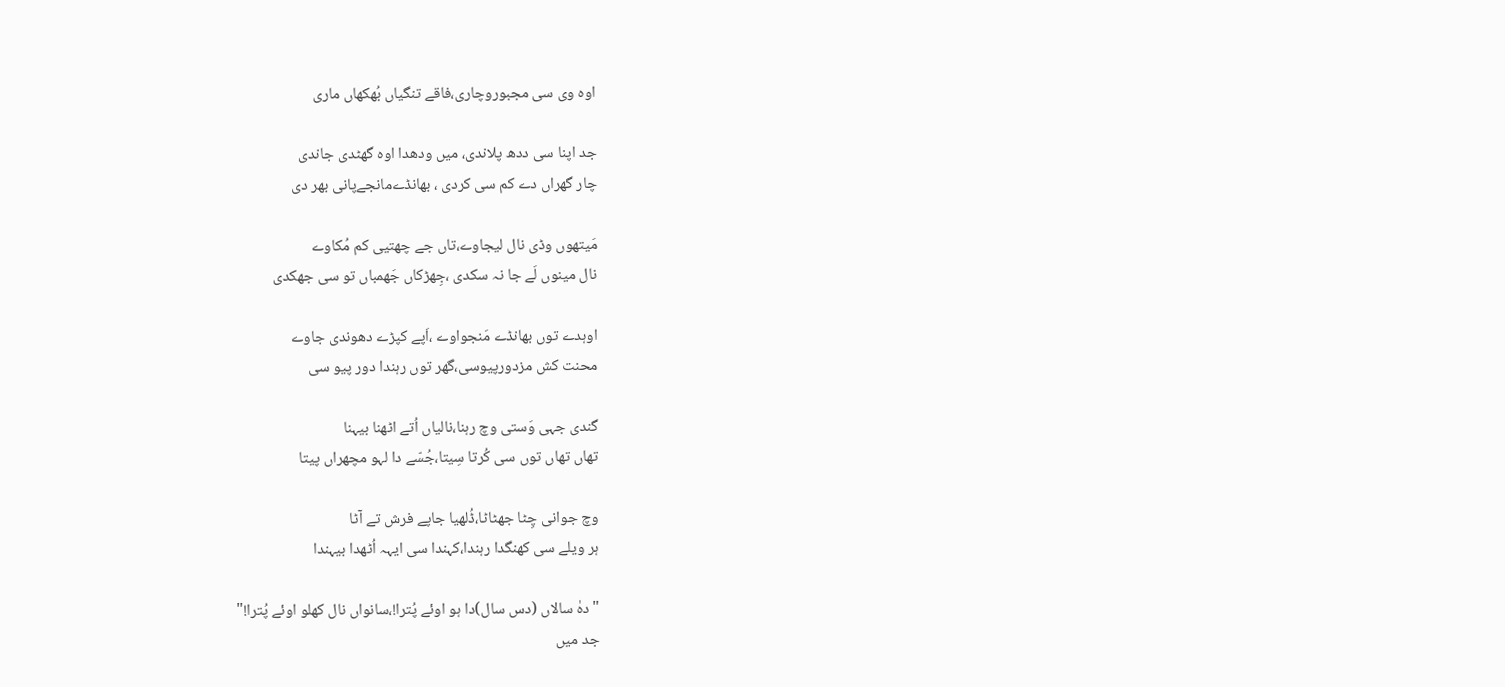اوہ وی سی مجبوروچاری،فاقے تنگیاں بُھکھاں ماری

جد اپنا سی ددھ پلاندی، میں ودھدا اوہ گھٹدی جاندی
چار گهراں دے کم سی کردی ، بھانڈےمانجےپانی بھر دی

مَیتھوں وڈی نال لیجاوے،تاں جے چھتیی کم مُکاوے
نال مینوں لَے جا نہ سکدی ،جِھڑکاں جَھمباں تو سی جھکدی

اوہدے توں بھانڈے مَنجواوے ،اَپے کپڑے دھوندی جاوے
محنت کش مزدورپیوسی،گھر توں رہندا دور پیو سی

گندی جہی وَستی وچ رہنا،نالیاں اُتے اٹھنا بیہنا
تھاں تھاں توں سی کُرتا سِیتا،جُسّے دا لہو مچھراں پیتا

وچ جوانی چِٹا جھٹاٹا،ڈُلھیا جاپے فرش تے آٹا
ہر ویلے سی کھنگدا رہندا،کہندا سی ایہہ اُٹھدا بیہندا

"دہٰ سالاں (دس سال)دا ہو اوئے پُترا!،سانواں نال کھلو اوئے پُترا!"
جد میں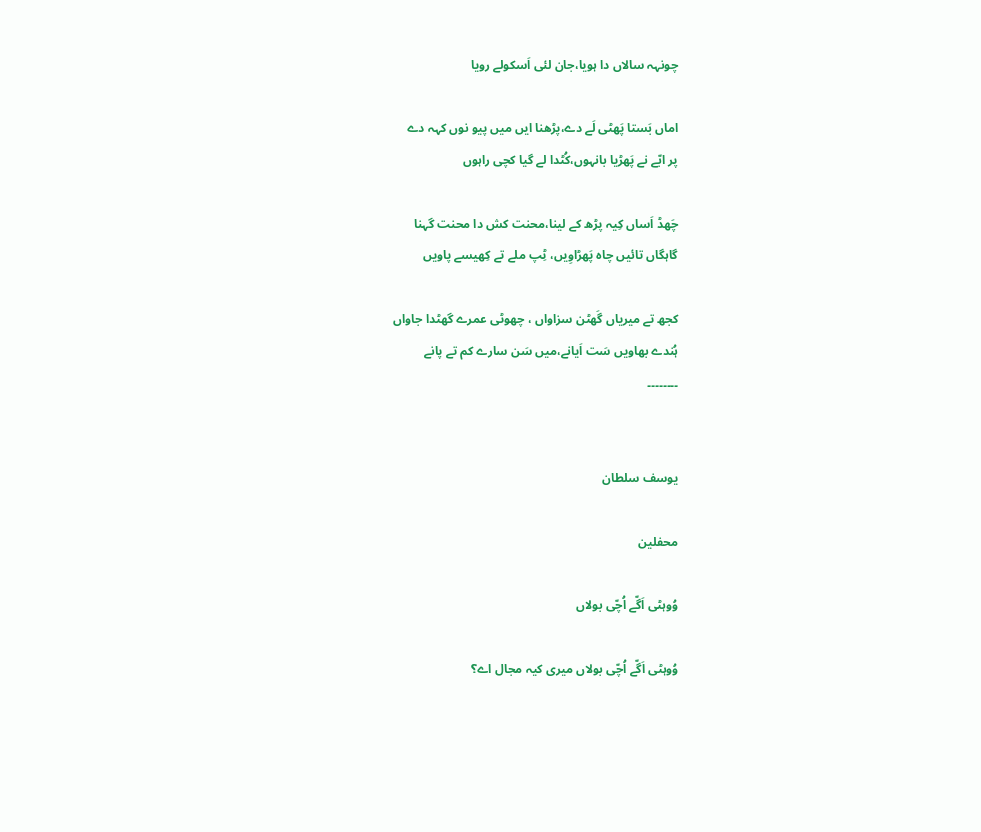چونہہ سالاں دا ہویا،جان لئی اَسکولے رویا

اماں بَستا پَھٹی لَے دے،پڑھنا ایں میں پیو نوں کہہ دے
پر ابّے نے پَھڑیا بانہوں،کُٹدا لے گیا کچی راہوں

چَھڈ اَساں کِیہ پڑھ کے لینا،محنت کش دا محنت گہنا
گاہگاں تائیں چاہ پَھڑاوِیں، ٹِپ ملے تے کِھیسے پاویں

کجھ تے میریاں گَھٹن سزاواں ، چھوٹی عمرے گھٹدا جاواں
ہُندے بھاویں سَت اَیانے،میں سَن سارے کم تے پانے
۔۔۔۔۔۔۔۔


یوسف سلطان

محفلین

وُوہٹی اَگّے اُچّی بولاں

وُوہٹی اَگّے اُچّی بولاں میری کیہ مجال اے؟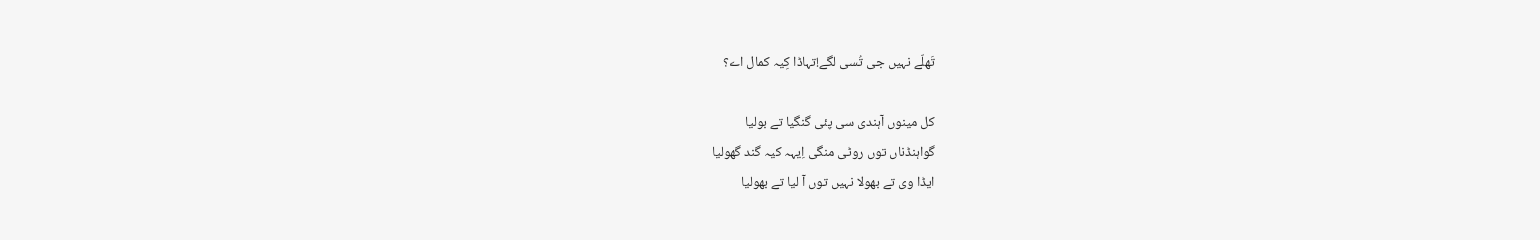تَھلّے نہیں جی تُسی لگے!تہاڈا کِیہ کمال اے؟

کل مینوں آہندی سی پئی گنگیا تے بولیا
گواہنڈناں توں روٹی منگی اِیہہ کیہ گند گھولیا
ایڈا وی تے بھولا نہیں توں آ لیا تے بھولیا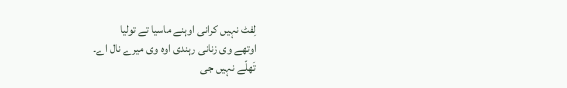لِفٹ نہیں کرانی اوہنے ماسیا تے تولیا
اوتھے وی زنانی رہندی اوہ وی میرے نال اے۔
تَھلّے نہیں جی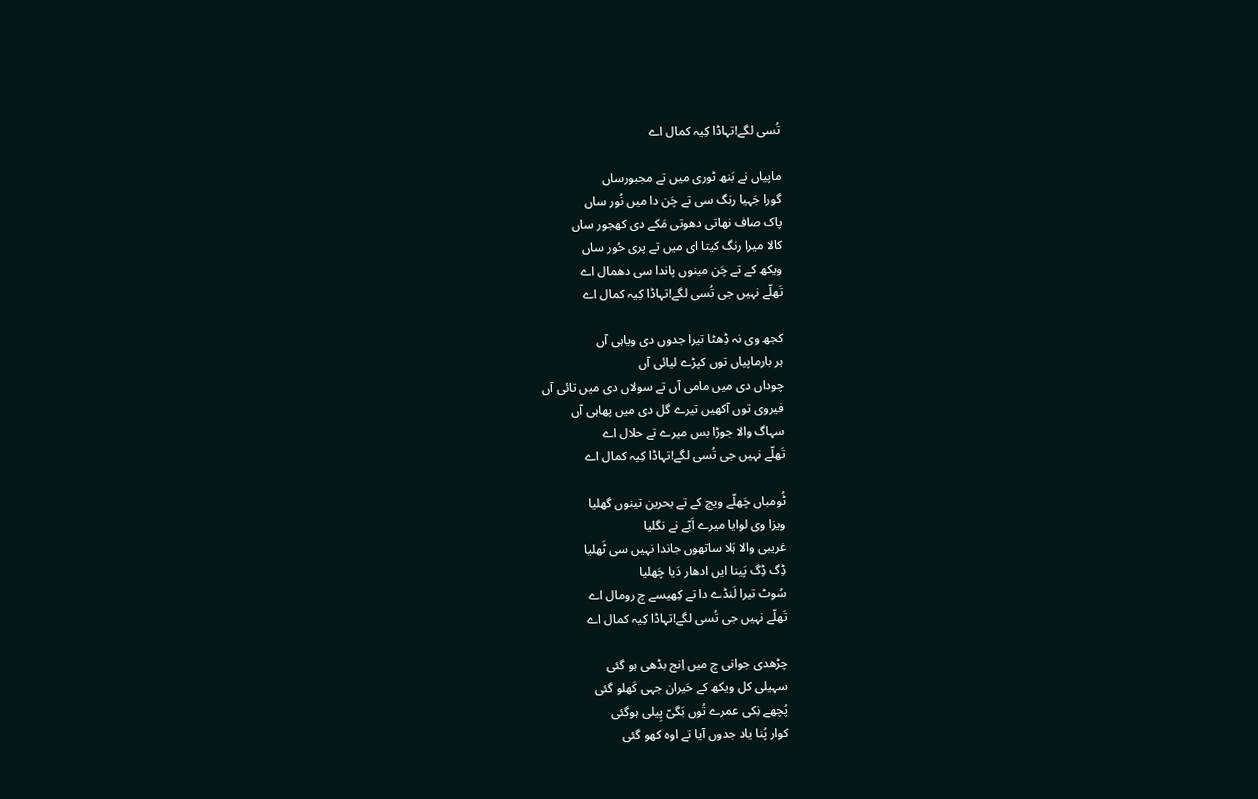تُسی لگے!تہاڈا کِیہ کمال اے

ماپیاں نے بَنھ ٹوری میں تے مجبورساں
گورا جَہیا رنگ سی تے چَن دا میں نُور ساں
پاک صاف نھاتی دھوتی مَکے دی کھجور ساں
کالا میرا رنگ کیتا ای میں تے پری حُور ساں
ویکھ کے تے چَن مینوں پاندا سی دھمال اے
تَھلّے نہیں جی تُسی لگے!تہاڈا کِیہ کمال اے

کجھ وی نہ ڈِھٹا تیرا جدوں دی ویاہی آں
ہر بارماپیاں توں کپڑے لیائی آں
چوداں دی میں مامی آں تے سولاں دی میں تائی آں
فیروی توں آکھیں تیرے گل دی میں پھاہی آں
سہاگ والا جوڑا بس میرے تے حلال اے
تَھلّے نہیں جی تُسی لگے!تہاڈا کِیہ کمال اے

ٹُومباں چَھلّے ویچ کے تے بحرین تینوں گھلیا
ویزا وی لوایا میرے اَبّے نے نگلیا
غریبی والا ہَلا ساتھوں جاندا نہیں سی ٹَھلیا
ڈِگ ڈِگ پَینا ایں ادھار دَیا چَھلیا
سُوٹ تیرا لَنڈے دا تے کِھیسے چ رومال اے
تَھلّے نہیں جی تُسی لگے!تہاڈا کِیہ کمال اے

چڑھدی جوانی چ میں اِنج بڈھی ہو گئی
سہیلی کل ویکھ کے حَیران جہی کَھلو گئی
پُچھے نِکی عمرے تُوں بَگیّ پِیلی ہوگئی
کوار پُنا یاد جدوں آیا تے اوہ کھو گئی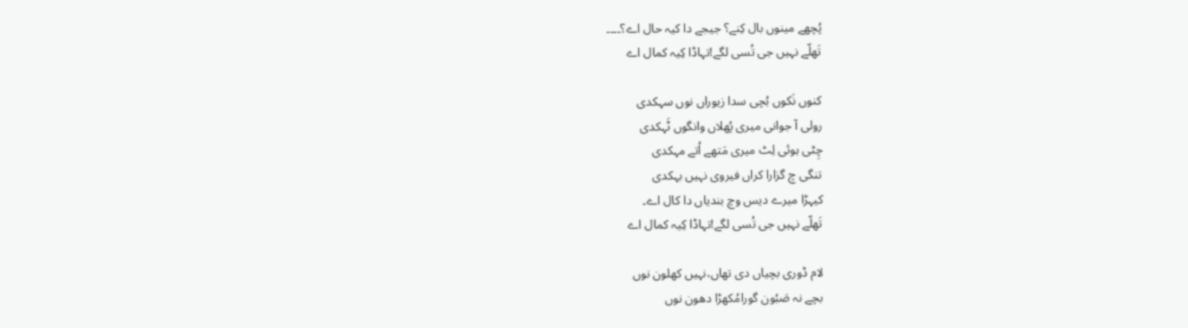پُچھے مینوں بال کِنے؟ جیجے دا کیہ حال اے؟۔۔۔۔
تَھلّے نہیں جی تُسی لگے!تہاڈا کِیہ کمال اے

کنوں نَکوں بُچی سدا زیوراں نوں سہکدی
رولی آ جوانی میری پُھلاں وانگوں ٹَہکدی
چِٹی ہوئی لِٹ میری مَتھے اُتے مہکدی
تنگی چ گزارا کراں فیروی نہیں بہکدی
کیہڑا میرے دیس وچ بندیاں دا کال اے۔
تَھلّے نہیں جی تُسی لگے!تہاڈا کِیہ کمال اے

لام ڈوری بچیاں دی تھاں،نہیں کھلون نوں
بچے نہ صَبُون گورامُکھڑا دھون نوں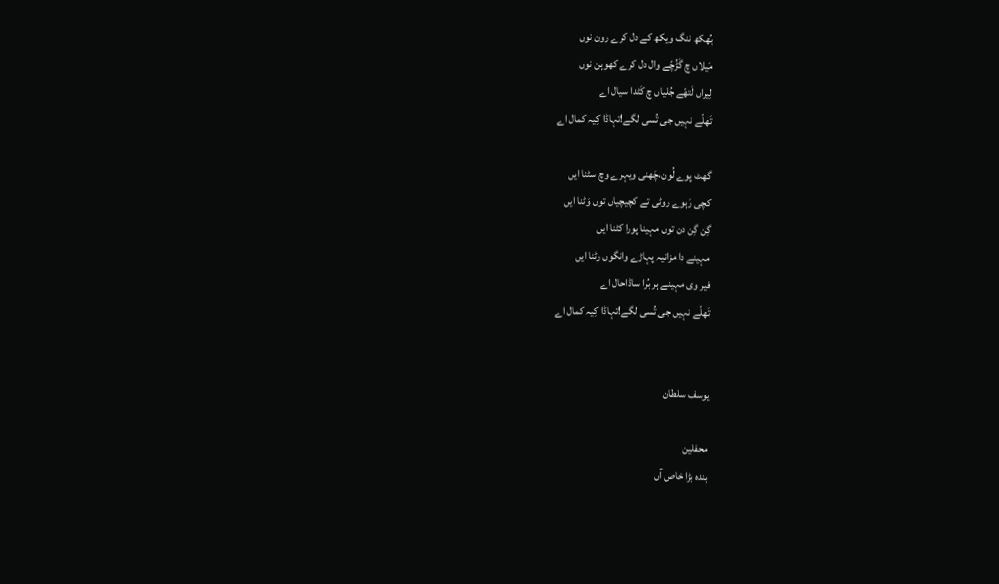بُھکھ ننگ ویکھ کے دل کرے رون نوں
مَیلاں چ گَڑُچّے وال دل کرے کھوہن نوں
لِیراں لَتھّے جُلیاں چ کَٹدا سیال اے
تَھلّے نہیں جی تُسی لگے!تہاڈا کِیہ کمال اے

گھٹ پوے لُون،چَھنی ویہرے وچ سٹنا ایں
کچی رَہوے روٹی تے کچیچیاں توں وَٹنا ایں
گِن گِن دن توں مہینا پورا کٹنا ایں
مہینے دا مزانیہ پہاڑے وانگوں رٹنا ایں
فیر وی مہینے ہر بُرا ساڈاحال اے
تَھلّے نہیں جی تُسی لگے!تہاڈا کِیہ کمال اے


یوسف سلطان

محفلین
بندہ بڑا خاص آں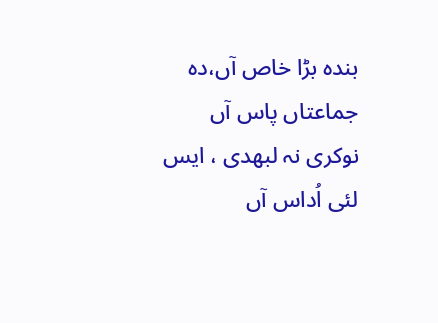بندہ بڑا خاص آں،دہ جماعتاں پاس آں
نوکری نہ لبھدی ، ایس لئی اُداس آں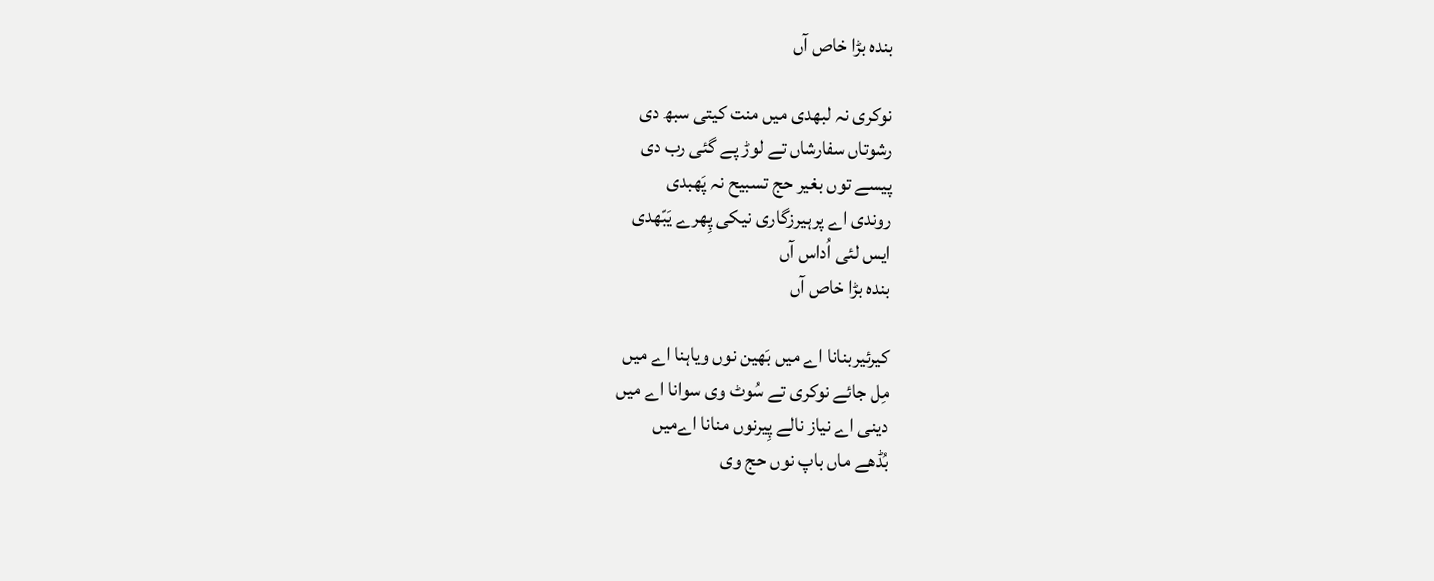بندہ بڑا خاص آں

نوکری نہ لبھدی میں منت کیتی سبھ دی
رشوتاں سفارشاں تے لوڑ پے گئی رب دی
پیسے توں بغیر حج تسبیح نہ پَھبدی
روندی اے پرہیرزگاری نیکی پِھرے یَبّھدی
ایس لئی اُداس آں
بندہ بڑا خاص آں

کیرئیربنانا اے میں بَھین نوں ویاہنا اے میں
مِل جائے نوکری تے سُوٹ وی سوانا اے میں
دینی اے نیاز نالے پِیرنوں منانا اےمیں
بُڈھے ماں باپ نوں حج وی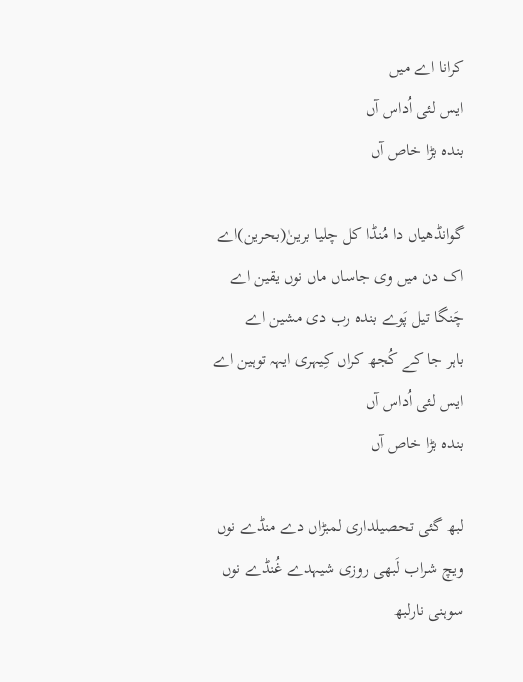کرانا اے میں
ایس لئی اُداس آں
بندہ بڑا خاص آں

گوانڈھیاں دا مُنڈا کل چلیا برینٰ(بحرین)اے
اک دن میں وی جاساں ماں نوں یقین اے
چَنگا تیل پَوے بندہ رب دی مشین اے
باہر جا کے کُجھ کراں کِیہری ایہہ توہین اے
ایس لئی اُداس آں
بندہ بڑا خاص آں

لبھ گئی تحصیلداری لمبڑاں دے منڈے نوں
ویچ شراب لَبھی روزی شیہدے غُنڈے نوں
سوہنی نارلبھ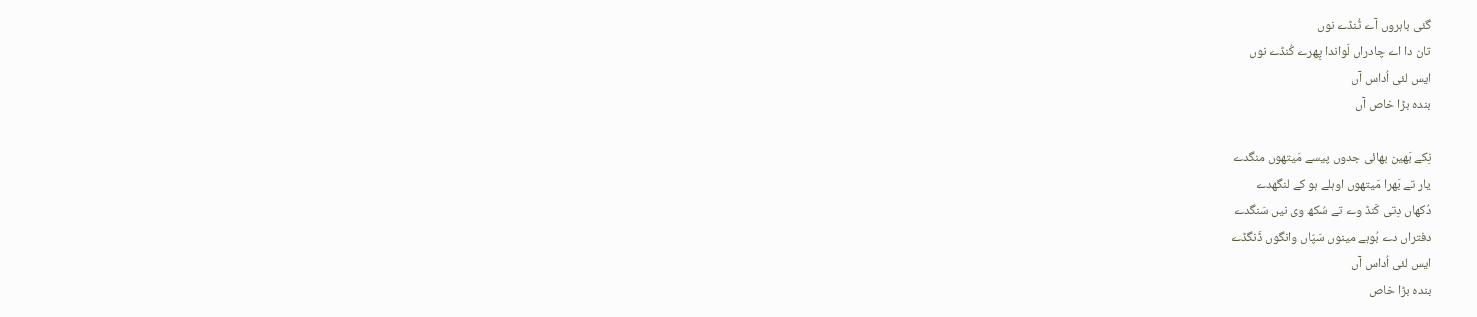گئی باہروں آے ٹُنڈے نوں
تان دا اے چادراں لَواندا پِھرے کُنڈے نوں
ایس لئی اُداس آں
بندہ بڑا خاص آں

نِکے بَھین بھائی جدوں پیسے مَیتھوں منگدے
یار تے بَھرا مَیتھوں اوہلے ہو کے لنگھدے
دُکھاں دِتی کَنڈ وے تے سُکھ وی نیں سَنگدے
دفتراں دے بُوہے مینوں سَپّاں وانگوں ڈَنگڈے
ایس لئی اُداس آں
بندہ بڑا خاص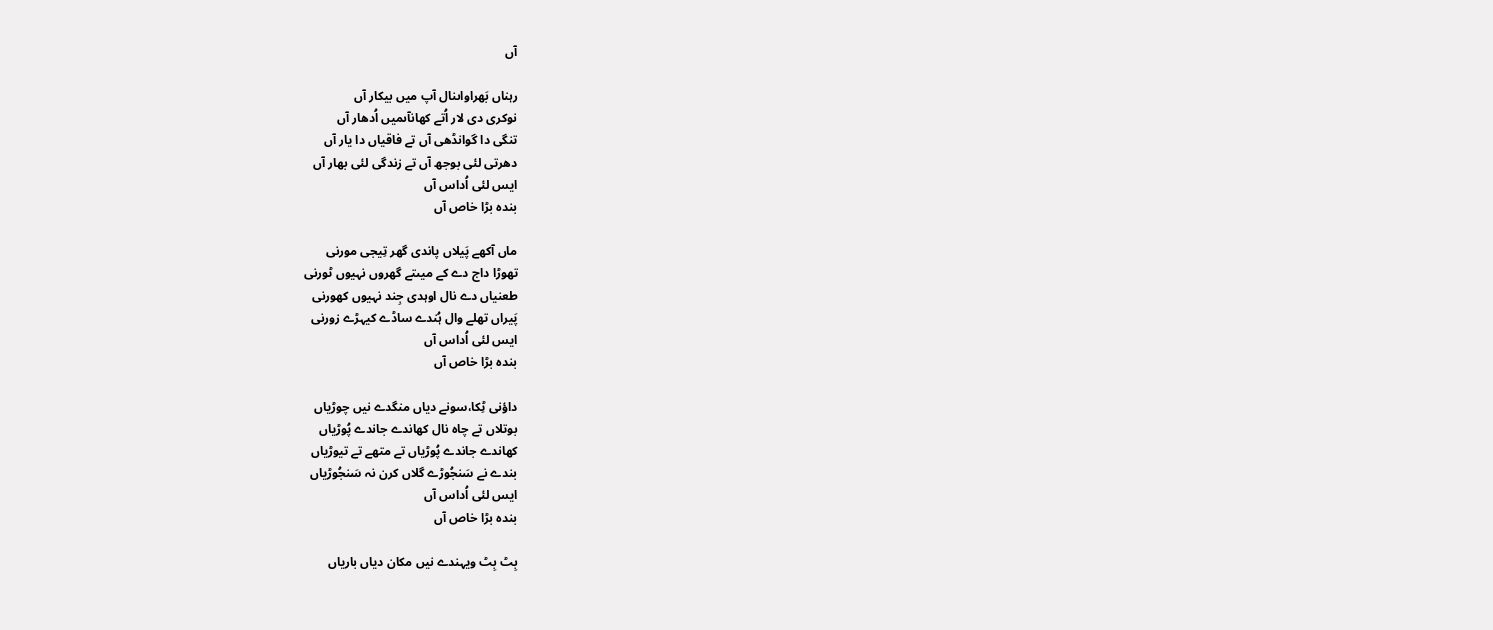آں

رہناں بَھراواںنال آپ میں بیکار آں
نوکری دی لار اُتے کھانآںمیں اُدھار آں
تنگی دا گوانڈھی آں تے فاقیاں دا یار آں
دھرتی لئی بوجھ آں تے زندگی لئی بھار آں
ایس لئی اُداس آں
بندہ بڑا خاص آں

ماں آکھے پَیلاں پاندی گھر تِیجی مورنی
تھوڑا داج دے کے میںتے گھروں نہیوں ٹورنی
طعنیاں دے نال اوہدی جِند نہیوں کھورنی
پَیراں تھلے وال ہُندے ساڈے کیہڑے زورنی
ایس لئی اُداس آں
بندہ بڑا خاص آں

داؤنی ٹِکا،سونے دیاں منگدے نیں چوڑیاں
بوتلاں تے چاہ نال کھاندے جاندے پُوڑیاں
کھاندے جاندے پُوڑیاں تے متھے تے تیوڑیاں
بندے نے سَنجُوڑے گلاں کرن نہ سَنجُوڑیاں
ایس لئی اُداس آں
بندہ بڑا خاص آں

بِٹ بِٹ ویہندے نیں مکان دیاں باریاں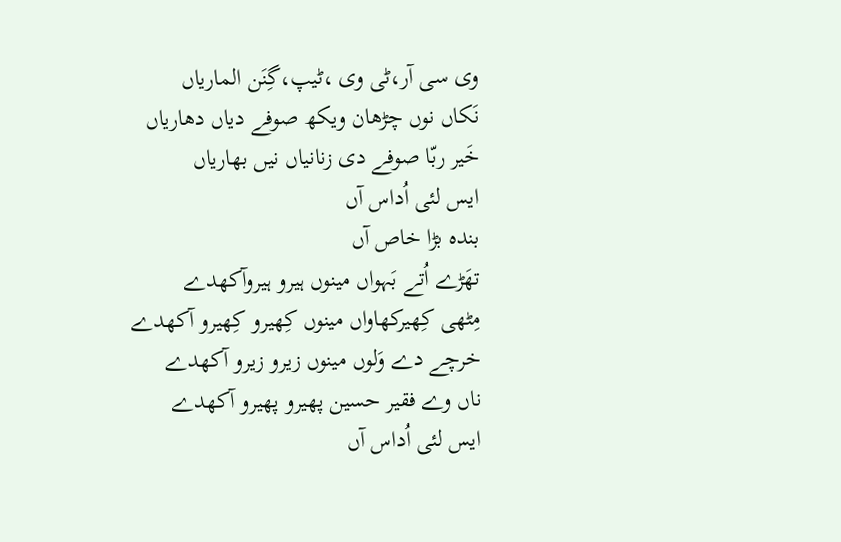وی سی آر،ٹی وی ،ٹیپ،گِنَن الماریاں
نَکاں نوں چڑھان ویکھ صوفے دیاں دھاریاں
خَیر ربّا صوفے دی زنانیاں نیں بھاریاں
ایس لئی اُداس آں
بندہ بڑا خاص آں
تھَڑے اُتے بَہواں مینوں ہیرو ہیروآکھدے
مِٹھی کِھیرکھاواں مینوں کِھیرو کِھیرو آکھدے
خرچے دے وَلوں مینوں زیرو زیرو آکھدے
ناں وے فقیر حسین پھیرو پھیرو آکھدے
ایس لئی اُداس آں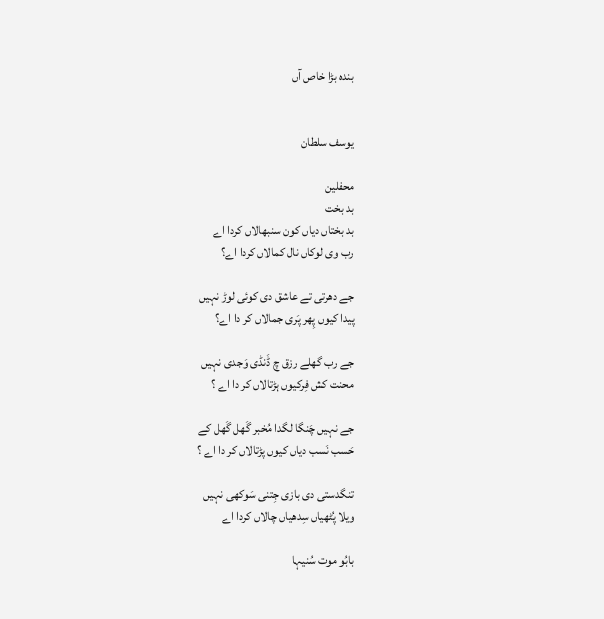بندہ بڑا خاص آں


یوسف سلطان

محفلین
بد بخت
بد بختاں دیاں کون سنبھالاں کردا اے
رب وی لوکاں نال کمالاں کردا اے؟

جے دھرتی تے عاشق دی کوئی لوڑ نہیں
پیدا کیوں پِھر پَری جمالاں کر دا اے؟

جے رب گھلے رزق چ ڈَنڈی وَجدی نہیں
محنت کش فِرکیوں ہڑتالاں کر دا اے ؟

جے نہیں چَنگا لگدا مُخبر گَھل گَھل کے
حَسب نَسب دیاں کیوں پڑتالاں کر دا اے ؟

تنگدستی دی بازی جِتنی سَوکھی نہیں
ویلا پُٹھیاں سِدھیاں چالاں کردا اے

بابُو موت سُنیہا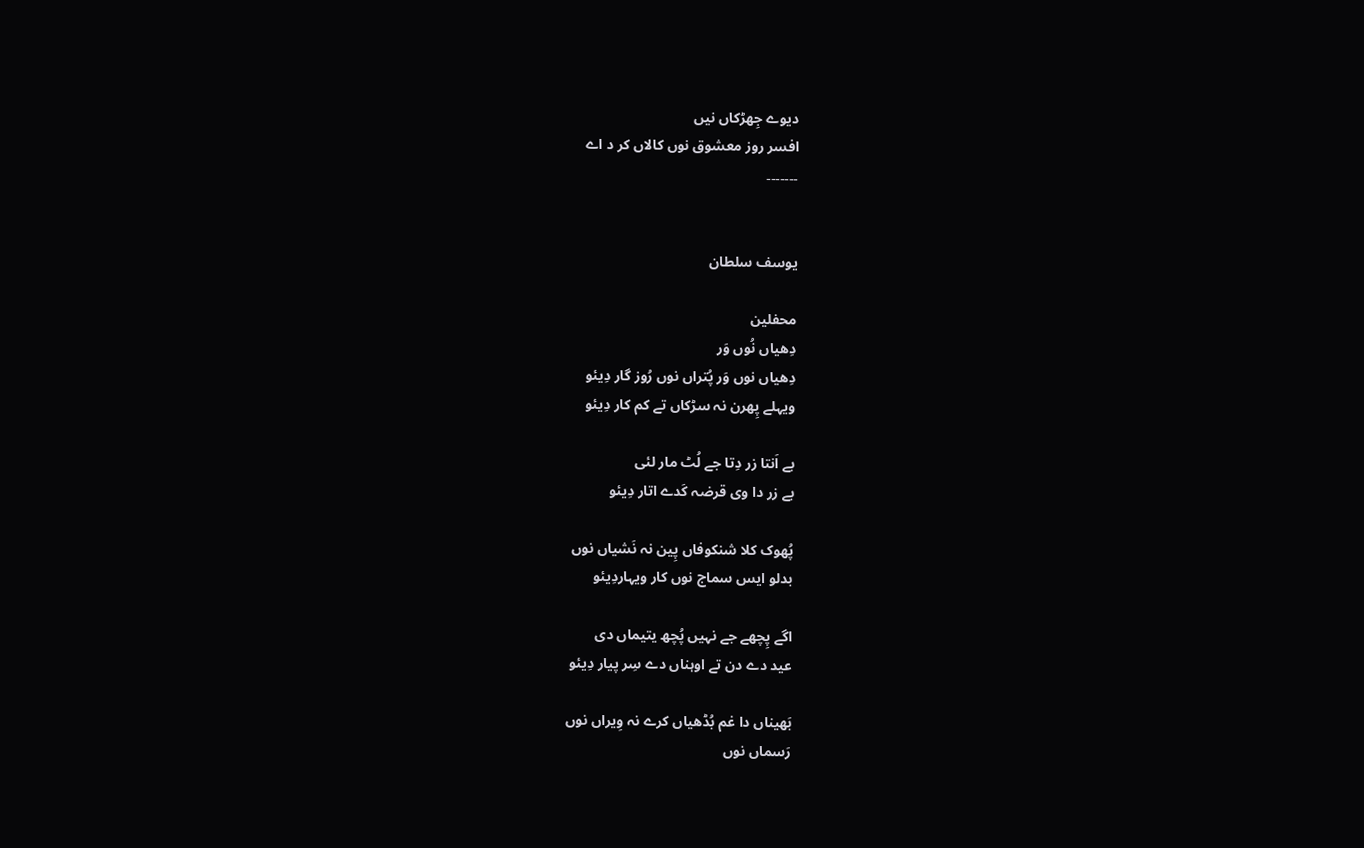دیوے جِھڑکاں نیں
افسر روز معشوق نوں کالاں کر د اے
۔۔۔۔۔۔۔


یوسف سلطان

محفلین
دِھیاں نُوں وَر
دِھیاں نوں وَر پُتراں نوں رُوز گار دِیئو
ویہلے پِھرن نہ سڑکاں تے کم کار دِیئو

بے اَنتا زر دِتا جے لُٹ مار لئی
بے زر دا وی قرضہ کَدے اتار دِیئو

پُھوک کلا شنکوفاں پِین نہ نَشیاں نوں
بدلو ایس سماج نوں کار ویہاردِیئو

اگے پِچھے جے نہیں پُچھ یتیماں دی
عید دے دن تے اوہناں دے سِر پیار دِیئو

بَھیناں دا غم بُڈھیاں کرے نہ وِیراں نوں
رَسماں نوں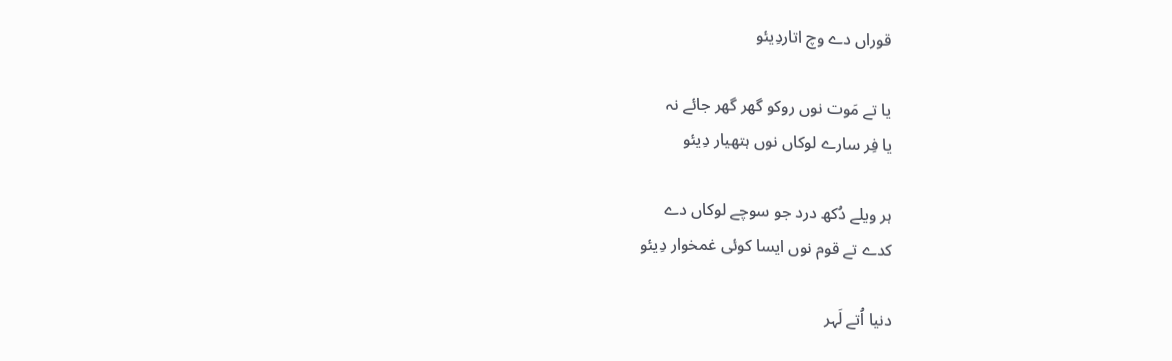قوراں دے وچ اتاردِیئو

یا تے مَوت نوں روکو گھر گھر جائے نہ
یا فِر سارے لوکاں نوں ہتھیار دِیئو

ہر ویلے دُکھ درد جو سوچے لوکاں دے
کدے تے قوم نوں ایسا کوئی غمخوار دِیئو

دنیا اُتے لَہر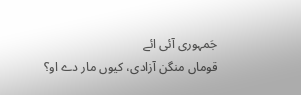جَمہوری آئی ائے
قوماں منگن آزادی، کیوں مار دے او؟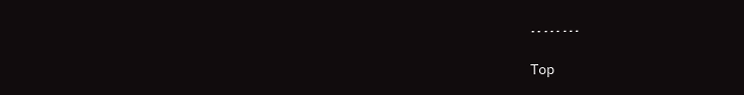۔۔۔۔۔۔۔۔

Top